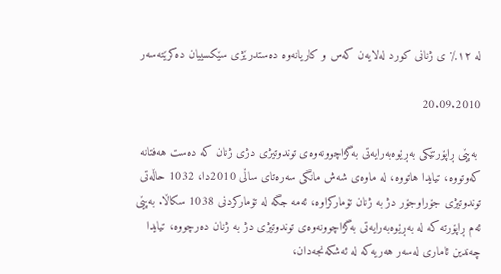له‌ ١٢٪ ی ژنانی كورد له‌لایه‌ن كه‌س و كاریانه‌وه‌ ده‌ستدرێژی سێكسییان ده‌كرێته‌سه‌ر

20.09.2010

 به‌پێی‌ ڕاپۆرتێكی‌ به‌ڕێوه‌به‌رایه‌تی‌ به‌گژاچوونه‌وه‌ی‌ توندوتیژی‌ دژی‌ ژنان كه‌ ده‌ست هه‌فتانه‌ كه‌وتووه‌، تیایدا هاتووه‌، له‌ ماوه‌ی‌ شه‌ش مانگی‌ سه‌ره‌تای‌ ساڵی‌ 2010دا، 1032 حاڵه‌تی‌ توندوتیژی‌ جۆراوجۆر دژ به‌ ژنان تۆماركراوه‌، ئه‌مه‌ جگه‌ له‌ تۆماركردنی‌ 1038 سكاڵا. به‌پێی‌ ئه‌م ڕاپۆرته‌ كه‌ له‌ به‌ڕێوه‌به‌رایه‌تی‌ به‌گژاچوونه‌وه‌ی‌ توندوتیژی‌ دژ به‌ ژنان ده‌رچووه‌، تیایدا چه‌ندین ئاماری‌ له‌سه‌ر هه‌ریه‌كه‌ له‌ ئه‌شكه‌نجه‌دان،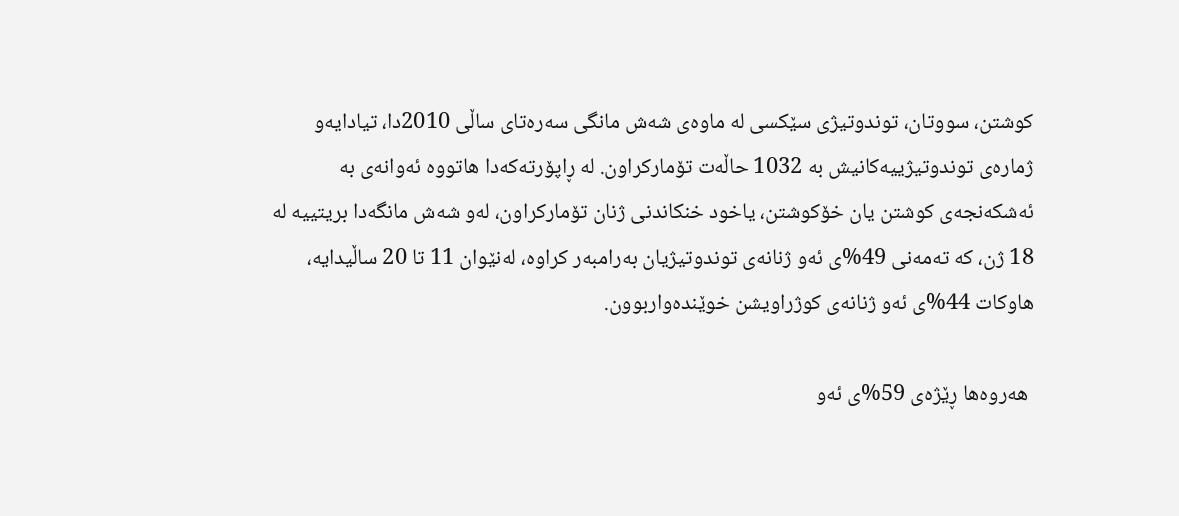كوشتن، سووتان، توندوتیژی‌ سێكسی‌ له‌ ماوه‌ی‌ شه‌ش مانگی‌ سه‌ره‌تای‌ ساڵی‌ 2010دا، تیادایه‌و ژماره‌ی‌ توندوتیژییه‌كانیش به‌ 1032 حاڵه‌ت تۆماركراون. له‌ ڕاپۆرته‌كه‌دا هاتووه‌ ئه‌وانه‌ی‌ به‌ ئه‌شكه‌نجه‌ی‌ كوشتن یان خۆكوشتن، یاخود خنكاندنی‌ ژنان تۆماركراون، له‌و شه‌ش مانگه‌دا بریتییه‌ له‌ 18 ژن، كه‌ ته‌مه‌نی‌ 49%ی‌ ئه‌و ژنانه‌ی‌ توندوتیژیان به‌رامبه‌ر كراوه‌، له‌نێوان 11 تا 20 ساڵیدایه‌، هاوكات 44%ی‌ ئه‌و ژنانه‌ی‌ كوژراویشن خوێنده‌واربوون.

 هه‌روه‌ها ڕێژه‌ی‌ 59%ی‌ ئه‌و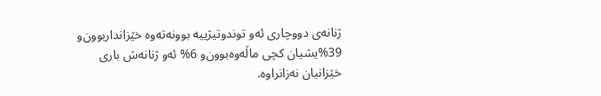ژنانه‌ی‌ دووچاری‌ ئه‌و توندوتیژییه‌ بوونه‌ته‌وه‌ خێزانداربوون‌و 39%یشیان كچی‌ ماڵه‌وه‌بوون‌و 6% ئه‌و ژنانه‌ش باری‌ خێزانیان نه‌زانراوه‌.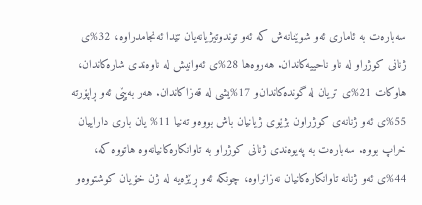سه‌باره‌ت به‌ ئاماری‌ ئه‌و شوێنانه‌ش كه‌ ئه‌و توندوتیژیانه‌یان تێدا ئه‌نجامدراوه‌، 32%ی‌ ژنانی‌ كوژراو له‌ ناو ناحییه‌كاندان. هه‌روه‌ها 28%ی‌ ئه‌وانیش له‌ ناوه‌ندی‌ شاره‌كاندان، هاوكات 21%ی‌ تریان له‌ گونده‌كاندان‌و 17%یشی‌ له‌ قه‌زاكاندان. هه‌ر به‌پێی‌ ئه‌و ڕاپۆرته‌ 55%ی‌ ئه‌و ژنانه‌ی‌ كوژراون بژێوی‌ ژیانیان باش بووه‌و ته‌نیا 11% یان باری‌ داراییان خراپ بووه‌. سه‌باره‌ت به‌ په‌یوه‌ندی‌ ژنانی‌ كوژراو به‌ تاوانكاره‌كانیانه‌وه‌ هاتووه‌ كه‌، 44%ی‌ ئه‌و ژنانه‌ تاوانكاره‌كانیان نه‌زانراوه‌، چونكه‌ ئه‌و ڕێژه‌یه‌ له‌ ژن خۆیان كوشتووه‌و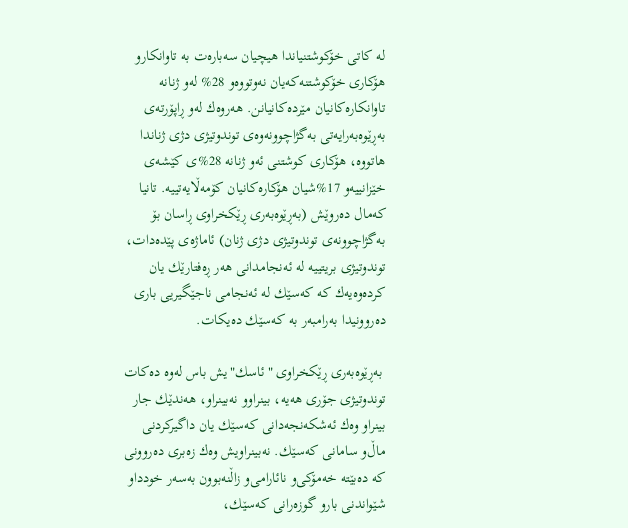له‌ كاتی‌ خۆكوشتنیاندا هیچیان سه‌باره‌ت به‌ تاوانكارو هۆكاری‌ خۆكوشتنه‌كه‌یان نه‌وتووه‌و 28% له‌و ژنانه‌ تاوانكاره‌كانیان مێرده‌كانیانن. هه‌روه‌ك له‌و ڕاپۆرته‌ی‌ به‌ڕێوه‌به‌رایه‌تی‌ به‌گژاچوونه‌وه‌ی‌ توندوتیژی‌ دژی‌ ژناندا هاتووه‌، هۆكاری‌ كوشتنی‌ ئه‌و ژنانه‌ 28%ی‌ كێشه‌ی‌ خێزانییه‌و 17%شیان هۆكاره‌كانیان كۆمه‌ڵایه‌تییه‌. تانیا كه‌مال ده‌روێش (به‌ڕێوه‌به‌ری ڕێكخراوی ڕاسان بۆ به‌گژاچوونه‌ی‌ توندوتیژی دژی‌ ژنان) ئاماژه‌ی‌ پێده‌دات، توندوتیژی بریتییه‌ له‌ ئه‌نجامدانی هه‌ر ڕه‌فتارێك یان كرده‌وه‌یه‌ك كه‌ كه‌سێك له‌ ئه‌نجامی ناجێگیریی باری ده‌روونیدا به‌رامبه‌ر به‌ كه‌سێك ده‌یكات.

 به‌ڕێوه‌به‌ری‌ ڕێكخراوی‌ "ئاسك"یش باس له‌وه‌ ده‌كات توندوتیژی جۆری هه‌یه‌، بینراوو نه‌بینراو، هه‌ندێك جار بینراو وه‌ك ئه‌شكه‌نجه‌دانی كه‌سێك یان داگیركردنی ماڵ‌و سامانی كه‌سێك. نه‌بینراویش وه‌ك زه‌بری ده‌روونی كه‌ ده‌بێته‌ خه‌مۆكی‌و نائارامی‌و زاڵنه‌بوون به‌سه‌ر خودداو شێواندنی بارو گوزه‌رانی كه‌سێك،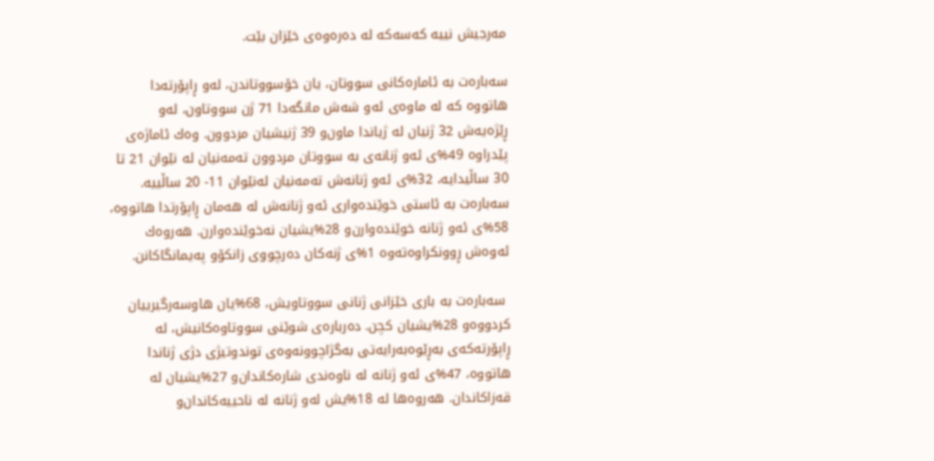مه‌رجیش نییه‌ كه‌سه‌كه‌ له‌ ده‌ره‌وه‌ی خێزان بێت.

سه‌باره‌ت به‌ ئاماره‌كانی‌ سووتان، یان خۆسووتاندن، له‌و ڕاپۆرته‌دا هاتووه‌ كه‌ له‌ ماوه‌ی‌ ئه‌و شه‌ش مانگه‌دا 71 ژن سووتاون، له‌و ڕێژه‌یه‌ش 32 ژنیان له‌ ژیاندا ماون‌و 39 ژنیشیان مردوون. وه‌ك ئاماژه‌ی‌ پێدراوه‌ 49%ی‌ ئه‌و ژنانه‌ی‌ به‌ سووتان مردوون ته‌مه‌نیان له‌ نێوان 21 تا 30 ساڵیدایه‌، 32%ی‌ ئه‌و ژنانه‌ش ته‌مه‌نیان له‌نێوان 11- 20 ساڵییه‌. سه‌باره‌ت به‌ ئاستی‌ خوێنده‌واری‌ ئه‌و ژنانه‌ش له‌ هه‌مان ڕاپۆرتدا هاتووه‌، 58%ی‌ ئه‌و ژنانه‌ خوێنده‌وارن‌و 28%یشیان نه‌خوێنده‌وارن. هه‌روه‌ك ئه‌وه‌ش ڕوونكراوه‌ته‌وه‌ 1%ی‌ ژنه‌كان ده‌رچووی‌ زانكۆو په‌یمانگاكانن.

 سه‌باره‌ت به‌ باری‌ خێزانی‌ ژنانی‌ سووتاویش، 68%یان هاوسه‌رگیرییان كردووه‌و 28%یشیان كچن. ده‌رباره‌ی‌ شوێنی‌ سووتاوه‌كانیش، له‌ ڕاپۆرته‌كه‌ی‌ به‌ڕێوه‌به‌رایه‌تی‌ به‌گژاچوونه‌وه‌ی‌ توندوتیژی‌ دژی‌ ژناندا هاتووه‌، 47%ی‌ ئه‌و ژنانه‌ له‌ ناوه‌ندی‌ شاره‌كاندان‌و 27%یشیان له‌ قه‌زاكاندان. هه‌روه‌ها له‌ 18%یش له‌و ژنانه‌ له‌ ناحییه‌كاندان‌و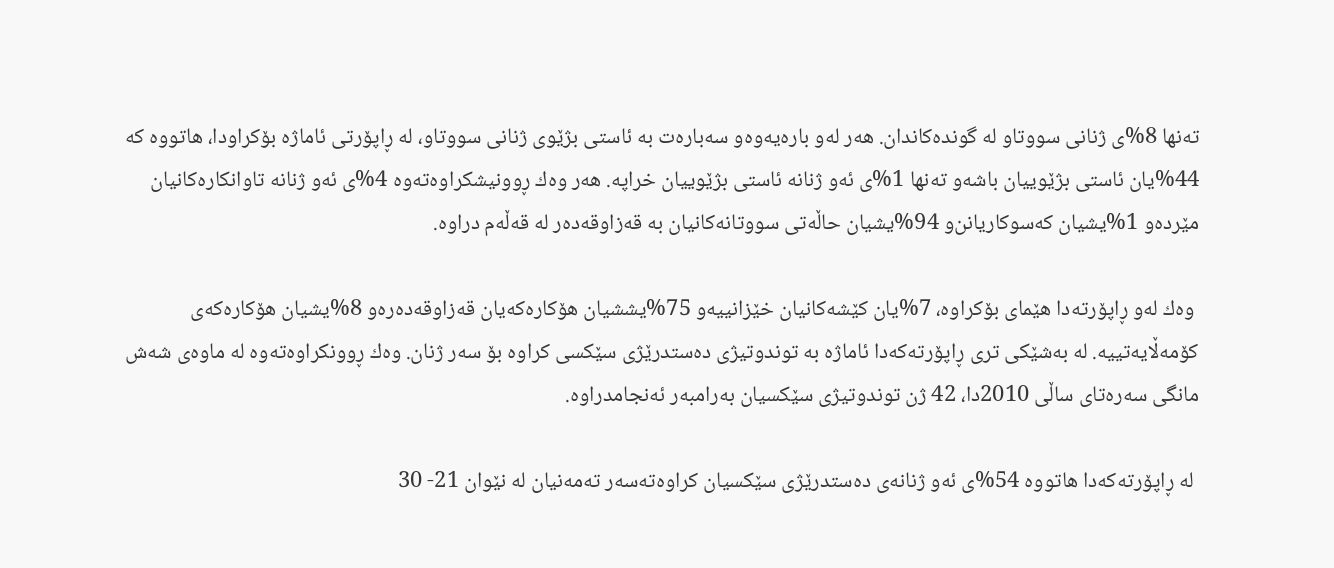ته‌نها 8%ی‌ ژنانی‌ سووتاو له‌ گونده‌كاندان. هه‌ر له‌و باره‌یه‌وه‌و سه‌باره‌ت به‌ ئاستی‌ بژێوی‌ ژنانی‌ سووتاو، له‌ ڕاپۆرتی‌ ئاماژه‌ بۆكراودا، هاتووه‌ كه‌ 44%یان ئاستی‌ بژێوییان باشه‌و ته‌نها 1%ی‌ ئه‌و ژنانه‌ ئاستی‌ بژێوییان خراپه‌. هه‌ر وه‌ك ڕوونیشكراوه‌ته‌وه‌ 4%ی‌ ئه‌و ژنانه‌ تاوانكاره‌كانیان مێرده‌و 1%یشیان كه‌سوكاریانن‌و 94%یشیان حاڵه‌تی‌ سووتانه‌كانیان به‌ قه‌زاوقه‌ده‌ر له‌ قه‌ڵه‌م دراوه‌.

 وه‌ك له‌و ڕاپۆرته‌دا هێمای‌ بۆكراوه‌، 7%یان كێشه‌كانیان خێزانییه‌و 75%یششیان هۆكاره‌كه‌یان قه‌زاوقه‌ده‌ره‌و 8%یشیان هۆكاره‌كه‌ی‌ كۆمه‌ڵایه‌تییه‌. له‌ به‌شێكی‌ تری‌ ڕاپۆرته‌كه‌دا ئاماژه‌ به‌ توندوتیژی‌ ده‌ستدرێژی‌ سێكسی‌ كراوه‌ بۆ سه‌ر ژنان. وه‌ك ڕوونكراوه‌ته‌وه‌ له‌ ماوه‌ی‌ شه‌ش مانگی‌ سه‌ره‌تای‌ ساڵی‌ 2010دا، 42 ژن توندوتیژی‌ سێكسیان به‌رامبه‌ر ئه‌نجامدراوه‌.

 له‌ ڕاپۆرته‌كه‌دا هاتووه‌ 54%ی‌ ئه‌و ژنانه‌ی‌ ده‌ستدرێژی‌ سێكسیان كراوه‌ته‌سه‌ر ته‌مه‌نیان له‌ نێوان 21- 30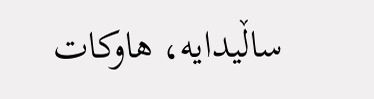ساڵیدایه‌، هاوكات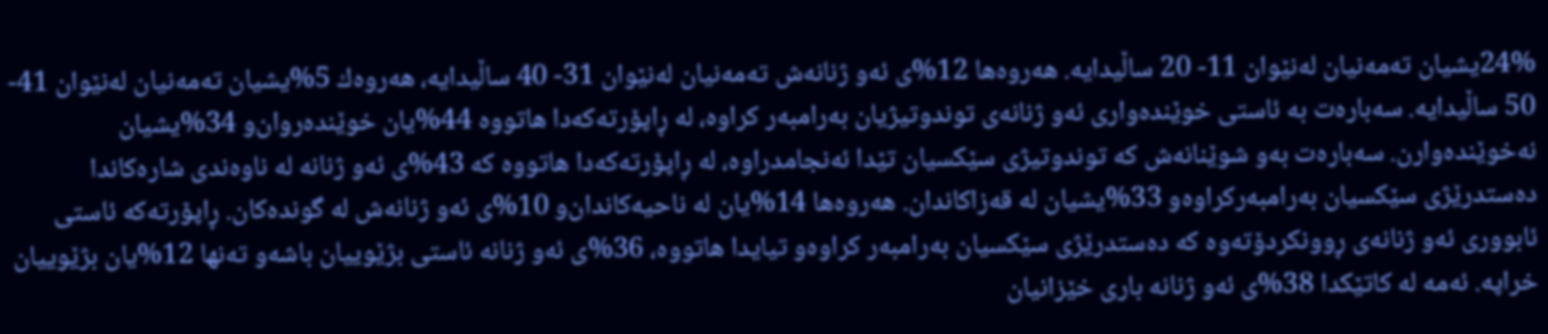24%یشیان ته‌مه‌نیان له‌نێوان 11- 20 ساڵیدایه‌. هه‌روه‌ها 12%ی‌ ئه‌و ژنانه‌ش ته‌مه‌نیان له‌نێوان 31- 40 ساڵیدایه‌، هه‌روه‌ك 5%یشیان ته‌مه‌نیان له‌نێوان 41- 50 ساڵیدایه‌. سه‌باره‌ت به‌ ئاستی‌ خوێنده‌واری‌ ئه‌و ژنانه‌ی‌ توندوتیژیان به‌رامبه‌ر كراوه‌، له‌ ڕاپۆرته‌كه‌دا هاتووه‌ 44%یان خوێنده‌روان‌و 34%یشیان نه‌خوێنده‌وارن. سه‌باره‌ت به‌و شوێنانه‌ش كه‌ توندوتیژی‌ سێكسیان تێدا ئه‌نجامدراوه‌، له‌ ڕاپۆرته‌كه‌دا هاتووه‌ كه‌ 43%ی‌ ئه‌و ژنانه‌ له‌ ناوه‌ندی‌ شاره‌كاندا ده‌ستدرێژی‌ سێكسیان به‌رامبه‌ركراوه‌و 33%یشیان له‌ قه‌زاكاندان. هه‌روه‌ها 14%یان له‌ ناحیه‌كاندان‌و 10%ی‌ ئه‌و ژنانه‌ش له‌ گونده‌كان. ڕاپۆرته‌كه‌ ئاستی‌ ئابووری‌ ئه‌و ژنانه‌ی‌ ڕوونكردۆته‌وه‌ كه‌ ده‌ستدرێژی‌ سێكسیان به‌رامبه‌ر كراوه‌و تیایدا هاتووه‌، 36%ی‌ ئه‌و ژنانه‌ ئاستی‌ بژێوییان باشه‌و ته‌نها 12%یان بژێوییان خراپه‌. ئه‌مه‌ له‌ كاتێكدا 38%ی‌ ئه‌و ژنانه‌ باری‌ خێزانیان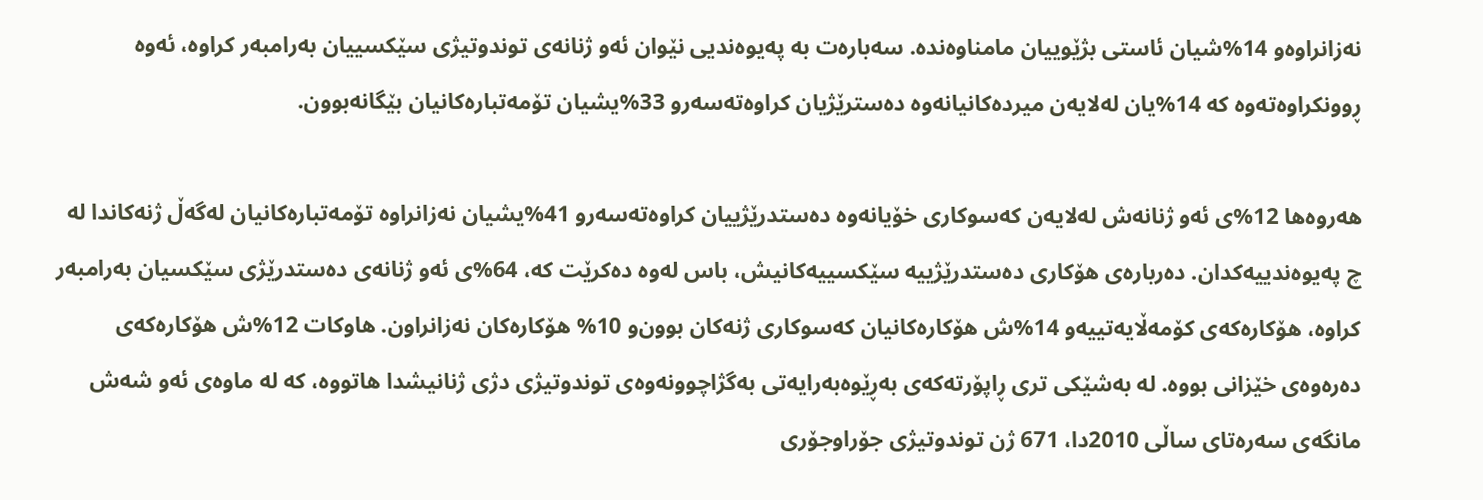نه‌زانراوه‌و 14%شیان ئاستی‌ بژێوییان مامناوه‌نده‌. سه‌باره‌ت به‌ په‌یوه‌ندیی‌ نێوان ئه‌و ژنانه‌ی‌ توندوتیژی‌ سێكسییان به‌رامبه‌ر كراوه‌، ئه‌وه‌ ڕوونكراوه‌ته‌وه‌ كه‌ 14%یان له‌لایه‌ن میرده‌كانیانه‌وه‌ ده‌سترێژیان كراوه‌ته‌سه‌رو 33%یشیان تۆمه‌تباره‌كانیان بێگانه‌بوون.

هه‌روه‌ها 12%ی‌ ئه‌و ژنانه‌ش له‌لایه‌ن كه‌سوكاری‌ خۆیانه‌وه‌ ده‌ستدرێژییان كراوه‌ته‌سه‌رو 41%یشیان نه‌زانراوه‌ تۆمه‌تباره‌كانیان له‌گه‌ڵ ژنه‌كاندا له‌ چ په‌یوه‌ندییه‌كدان. ده‌رباره‌ی‌ هۆكاری‌ ده‌ستدرێژییه‌ سێكسییه‌كانیش، باس له‌وه‌ ده‌كرێت كه‌، 64%ی‌ ئه‌و ژنانه‌ی‌ ده‌ستدرێژی‌ سێكسیان به‌رامبه‌ر كراوه‌، هۆكاره‌كه‌ی‌ كۆمه‌ڵایه‌تییه‌و 14%ش هۆكاره‌كانیان كه‌سوكاری‌ ژنه‌كان بوون‌و 10% هۆكاره‌كان نه‌زانراون. هاوكات 12%ش هۆكاره‌كه‌ی‌ ده‌ره‌وه‌ی‌ خێزانی‌ بووه‌. له‌ به‌شێكی‌ تری‌ ڕاپۆرته‌كه‌ی‌ به‌ڕێوه‌به‌رایه‌تی‌ به‌گژاچوونه‌وه‌ی‌ توندوتیژی‌ دژی‌ ژنانیشدا هاتووه‌، كه‌ له‌ ماوه‌ی‌ ئه‌و شه‌ش مانگه‌ی‌ سه‌ره‌تای‌ ساڵی‌ 2010دا، 671 ژن توندوتیژی‌ جۆراوجۆری‌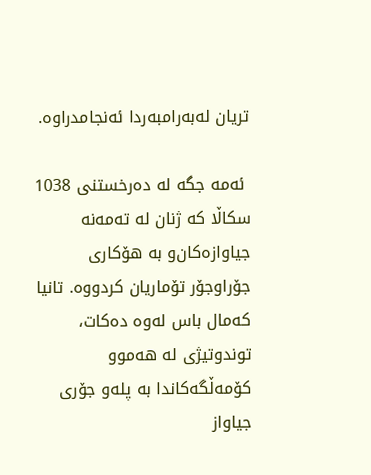تریان له‌به‌رامبه‌ردا ئه‌نجامدراوه‌.

 ئه‌مه‌ جگه‌ له‌ ده‌رخستنی‌ 1038 سكاڵا كه‌ ژنان له‌ ته‌مه‌نه‌ جیاوازه‌كان‌و به‌ هۆكاری‌ جۆراوجۆر تۆماریان كردووه‌. تانیا كه‌مال باس له‌وه‌ ده‌كات، توندوتیژی‌ له‌ هه‌موو كۆمه‌ڵگه‌كاندا به‌ پله‌و جۆری‌ جیاواز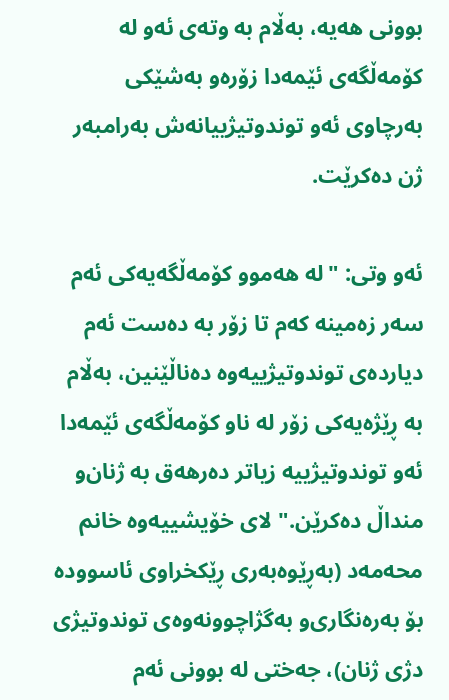بوونی‌ هه‌یه‌، به‌ڵام به‌ وته‌ی‌ ئه‌و له‌ كۆمه‌ڵگه‌ی‌ ئێمه‌دا زۆره‌و به‌شێكی‌ به‌رچاوی‌ ئه‌و توندوتیژییانه‌ش به‌رامبه‌ر ژن ده‌كرێت.

ئه‌و وتی‌: "له‌ هه‌موو كۆمه‌ڵگه‌یه‌كی ئه‌م سه‌ر زه‌مینه‌ كه‌م تا زۆر به‌ ده‌ست ئه‌م دیارده‌ی توندوتیژییه‌وه‌ ده‌ناڵێنین، به‌ڵام به‌ ڕێژه‌یه‌كی زۆر له‌ ناو كۆمه‌ڵگه‌ی ئێمه‌دا ئه‌و توندوتیژییه‌ زیاتر ده‌رهه‌ق به‌ ژنان‌و منداڵ ده‌كرێن." لای‌ خۆیشییه‌وه‌ خانم محه‌مه‌د (به‌ڕێوه‌به‌ری‌ ڕێكخراوی‌ ئاسووده‌ بۆ به‌ره‌نگاری‌‌و به‌گژاچوونه‌وه‌ی‌ توندوتیژی‌ دژی‌ ژنان)، جه‌ختی‌ له‌ بوونی‌ ئه‌م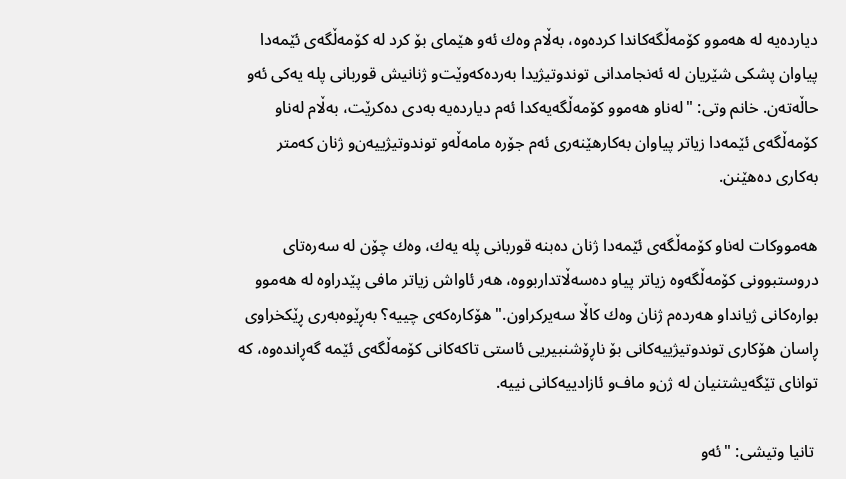دیارده‌یه‌ له‌ هه‌موو كۆمه‌ڵگه‌كاندا كرده‌وه‌، به‌ڵام وه‌ك ئه‌و هێمای‌ بۆ كرد له‌ كۆمه‌ڵگه‌ی‌ ئێمه‌دا پیاوان پشكی‌ شێریان له‌ ئه‌نجامدانی‌ توندوتیژیدا به‌رده‌كه‌وێت‌و ژنانیش قوربانی‌ پله‌ یه‌كی‌ ئه‌و حاڵه‌ته‌ن. خانم وتی‌: "له‌ناو هه‌موو كۆمه‌ڵگه‌یه‌كدا ئه‌م دیارده‌یه‌ به‌دی ده‌كرێت، به‌ڵام له‌ناو كۆمه‌ڵگه‌ی ئێمه‌دا زیاتر پیاوان به‌كارهێنه‌ری ئه‌م جۆره‌ مامه‌ڵه‌و توندوتیژییه‌ن‌و ژنان كه‌متر به‌كاری ده‌هێنن.

هه‌مووكات له‌ناو كۆمه‌ڵگه‌ی ئێمه‌دا ژنان ده‌بنه‌ قوربانی پله‌ یه‌ك، وه‌ك چۆن له‌ سه‌ره‌تای دروستبوونی كۆمه‌ڵگه‌وه‌ زیاتر پیاو ده‌سه‌ڵاتداربووه‌، هه‌ر ئاواش زیاتر مافی پێدراوه‌ له‌ هه‌موو بواره‌كانی ژیانداو هه‌رده‌م ژنان وه‌ك كاڵا سه‌یركراون." هۆكاره‌كه‌ی‌ چییه‌؟ به‌ڕێوه‌به‌ری‌ ڕێكخراوی‌ ڕاسان هۆكاری‌ توندوتیژییه‌كانی‌ بۆ ناڕۆشنبیریی‌ ئاستی‌ تاكه‌كانی‌ كۆمه‌ڵگه‌ی‌ ئێمه‌ گه‌ڕانده‌وه‌، كه‌ توانای‌ تێگه‌یشتنیان له‌ ژن‌و ماف‌و ئازادییه‌كانی‌ نییه‌.

 تانیا وتیشی‌: "ئه‌و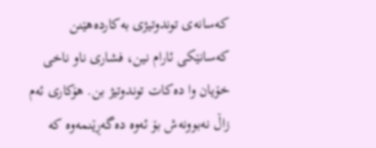كه‌سانه‌ی توندوتیژی به‌كارده‌هێنن كه‌سانێكی ئارام نین، فشاری ناو ناخی خۆیان وا ده‌كات توندوتیژ بن. هۆكاری ئه‌م زاڵ نه‌بوونه‌ش بۆ ئه‌وه‌ ده‌گه‌ڕێنمه‌وه‌ كه‌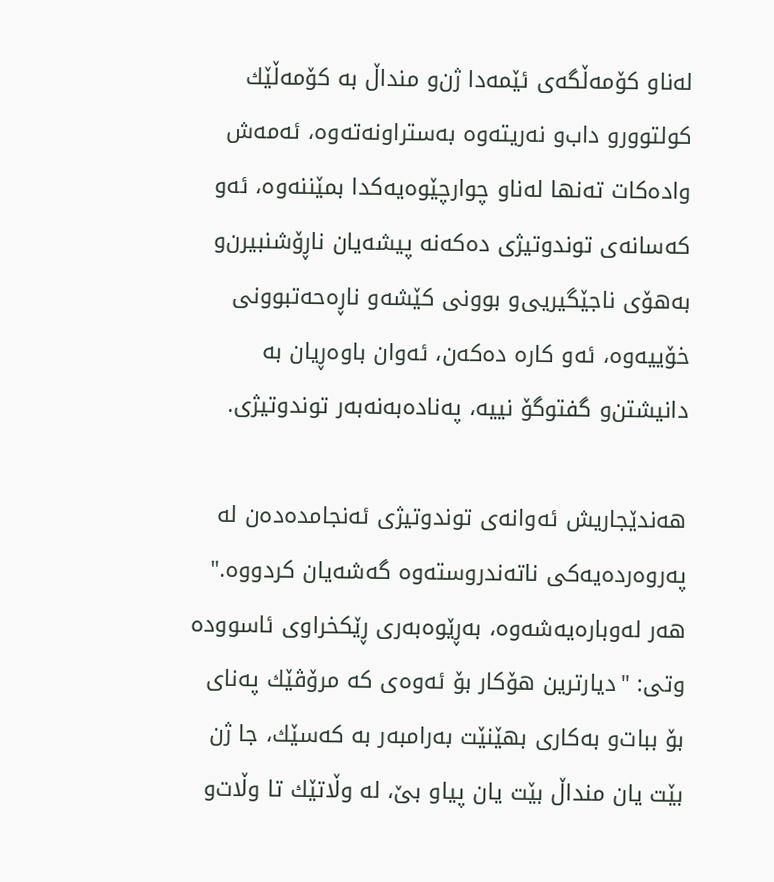له‌ناو كۆمه‌ڵگه‌ی ئێمه‌دا ژن‌و منداڵ به‌ كۆمه‌ڵێك كولتوورو داب‌و نه‌ریته‌وه‌ به‌ستراونه‌ته‌وه‌، ئه‌مه‌ش واده‌كات ته‌نها له‌ناو چوارچێوه‌یه‌كدا بمێننه‌وه‌، ئه‌و كه‌سانه‌ی توندوتیژی ده‌كه‌نه‌ پیشه‌یان ناڕۆشنبیرن‌و به‌هۆی ناجێگیریی‌و بوونی كێشه‌و ناڕه‌حه‌تبوونی خۆییه‌وه‌، ئه‌و كاره‌ ده‌كه‌ن، ئه‌وان باوه‌ڕیان به‌ دانیشتن‌و گفتوگۆ نییه‌، په‌ناده‌به‌نه‌به‌ر توندوتیژی.

هه‌ندێجاریش ئه‌وانه‌ی‌ توندوتیژی‌ ئه‌نجامده‌ده‌ن له‌ په‌روه‌رده‌یه‌كی‌ ناته‌ندروسته‌وه‌ گه‌شه‌یان كردووه‌." هه‌ر له‌وباره‌یه‌شه‌وه‌، به‌ڕێوه‌به‌ری‌ ڕێكخراوی‌ ئاسووده‌ وتی‌: "دیارترین هۆكار بۆ ئه‌وه‌ی كه‌ مرۆڤێك په‌نای بۆ ببات‌و به‌كاری بهێنێت به‌رامبه‌ر به‌ كه‌سێك، جا ژن بێت یان منداڵ بێت یان پیاو بێ، له‌ وڵاتێك تا وڵات‌و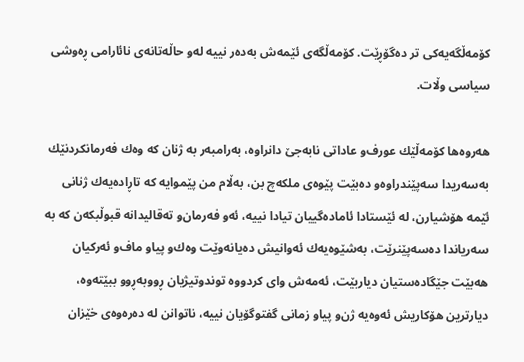كۆمه‌ڵگه‌یه‌كی تر ده‌گۆڕێت. كۆمه‌ڵگه‌ی ئێمه‌ش به‌ده‌ر نییه‌ له‌و حاڵه‌تانه‌ی‌ نائارامی ڕه‌وشی سیاسی وڵات.

هه‌روه‌ها كۆمه‌ڵێك عورف‌و عاداتی نابه‌جێ دانراوه‌، به‌رامبه‌ر به‌ ژنان كه‌ وه‌ك فه‌رمانكردنێك به‌سه‌ریدا سه‌پێندراوه‌و ده‌بێت پێوه‌ی ملكه‌چ بن، به‌ڵام من پێموایه‌ كه‌ تاڕاده‌یه‌ك ژنانی ئێمه‌ هۆشیارن، له‌ ئێستادا ئاماده‌گییان تیادا نییه‌، ئه‌و فه‌رمان‌و ته‌قالیدانه‌ قبوڵبكه‌ن كه‌ به‌ سه‌ریاندا ده‌سه‌پێنرێت، به‌شێوه‌یه‌ك ئه‌وانیش ده‌یانه‌وێت وه‌ك‌و پیاو ماف‌و ئه‌ركیان هه‌بێت جێگاده‌ستیان دیاربێت، ئه‌مه‌ش وای كردووه‌ توندوتیژیان ڕووبه‌ڕوو ببێته‌وه‌، دیارترین هۆكاریش ئه‌وه‌یه‌ ژن‌و پیاو زمانی گفتوگۆیان نییه‌، ناتوانن له‌ ده‌ره‌وه‌ی خێزان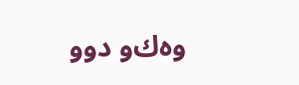وه‌ك‌و دوو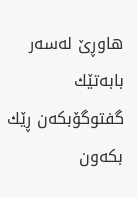هاوڕێ له‌سه‌ر بابه‌تێك گفتوگۆبكه‌ن ڕێك بكه‌ون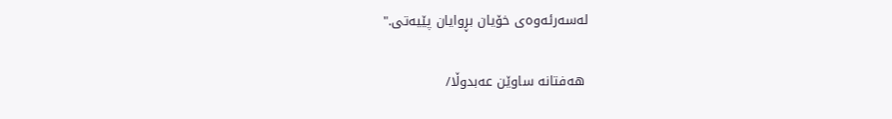له‌سه‌رئه‌وه‌ی خۆیان بڕوایان پێیه‌تی."

 هه‌فتانه‌ ساوێن عه‌بدوڵا/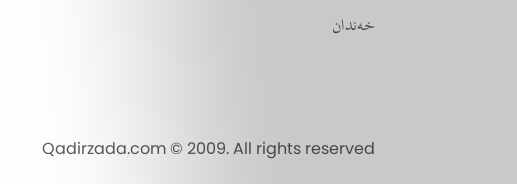خه‌ندان



Qadirzada.com © 2009. All rights reserved